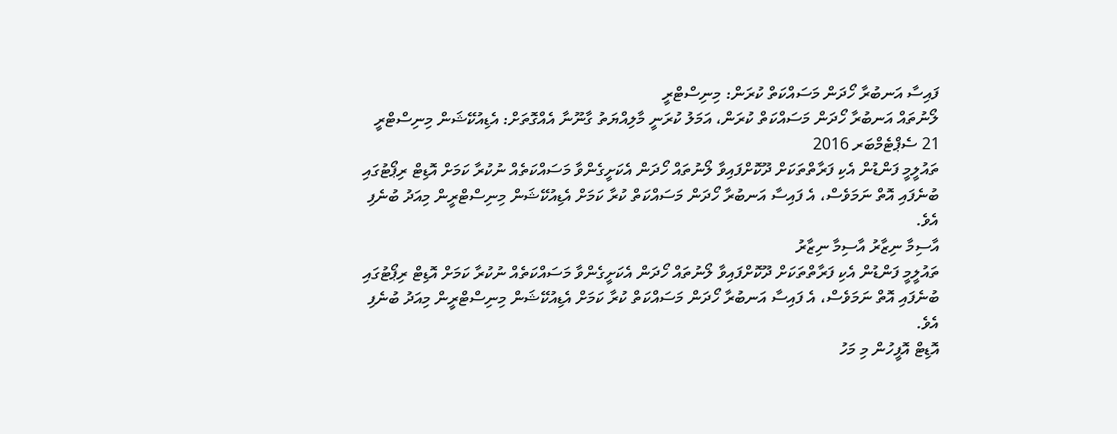ފައިސާ އަނބުރާ ހޯދަން މަސައްކަތް ކުރަން: މިނިސްޓްރީ
ލޯނުތައް އަނބުރާ ހޯދަން މަސައްކަތް ކުރަން، އަމަލު ކުރަނީ މާލިއްޔަތު ގާނޫނާ އެއްގޮތަށް: އެޑިއުކޭޝަން މިނިސްޓްރީ
21 ސެޕްޓެމްބަރ 2016
ތައުލީމީ ފަންޑުން އެކި ފަރާތްތަކަށް ދޫކޮށްފައިވާ ލޯނުތައް ހޯދަން އެކަށީގެންވާ މަސައްކަތެއް ނުކުރާ ކަމަށް އޮޑިޓް ރިޕޯޓުގައި ބުނެފައި އޮތް ނަމަވެސް، އެ ފައިސާ އަނބުރާ ހޯދަން މަސައްކަތް ކުރާ ކަމަށް އެޑިއުކޭޝަން މިނިސްޓްރީން މިއަދު ބުނެފި އެވެ.
އާސިމާ ނިޒާރު އާސިމާ ނިޒާރު
ތައުލީމީ ފަންޑުން އެކި ފަރާތްތަކަށް ދޫކޮށްފައިވާ ލޯނުތައް ހޯދަން އެކަށީގެންވާ މަސައްކަތެއް ނުކުރާ ކަމަށް އޮޑިޓް ރިޕޯޓުގައި ބުނެފައި އޮތް ނަމަވެސް، އެ ފައިސާ އަނބުރާ ހޯދަން މަސައްކަތް ކުރާ ކަމަށް އެޑިއުކޭޝަން މިނިސްޓްރީން މިއަދު ބުނެފި އެވެ.
އޮޑިޓް އޮފީހުން މި މަހު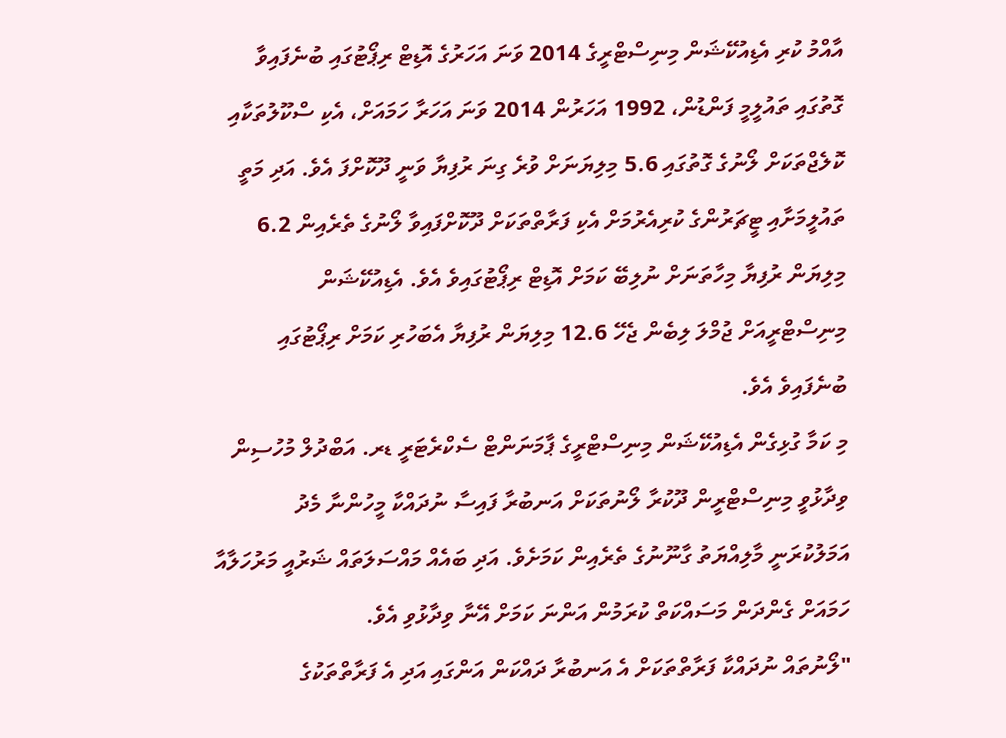އާއްމު ކުރި އެޑިއުކޭޝަން މިނިސްޓްރީގެ 2014 ވަނަ އަހަރުގެ އޮޑިޓް ރިޕޯޓުގައި ބުނެފައިވާ ގޮތުގައި ތައުލީމީ ފަންޑުން، 1992 އަހަރުން 2014 ވަނަ އަހަރާ ހަމައަށް، އެކި ސްކޫލުތަކާއި ކޮލެޖްތަކަށް ލޯނުގެ ގޮތުގައި 5.6 މިލިޔަނަށް ވުރެ ގިނަ ރުފިޔާ ވަނީ ދޫކޮށްފަ އެވެ. އަދި މަތީ ތައުލީމަށާއި ޓީޗަރުންގެ ކުރިއެރުމަށް އެކި ފަރާތްތަކަށް ދޫކޮށްފައިވާ ލޯނުގެ ތެރެއިން 6.2 މިލިޔަން ރުފިޔާ މިހާތަނަށް ނުލިބޭ ކަމަށް އޮޑިޓް ރިޕޯޓުގައިވެ އެވެ. އެޑިއުކޭޝަން މިނިސްޓްރީއަށް ޖުމްލަ ލިބެން ޖެހޭ 12.6 މިލިޔަން ރުފިޔާ އެބަހުރި ކަމަށް ރިޕޯޓުގައި ބުނެފައިވެ އެވެ.
މި ކަމާ ގުޅިގެން އެޑިއުކޭޝަން މިނިސްޓްރީގެ ޕާމަނަންޓް ސެކްރެޓަރީ ޑރ. އަބްދުލް މުހުސިން ވިދާޅުވީ މިނިސްޓްރީން ދޫކުރާ ލޯނުތަކަށް އަނބުރާ ފައިސާ ނުދައްކާ މީހުންނާ މެދު އަމަލުކުރަނީ މާލިއްޔަތު ގާނޫނުގެ ތެރެއިން ކަމަށެވެ. އަދި ބައެއް މައްސަލަތައް ޝަރުއީ މަރުހަލާއާ ހަމައަށް ގެންދަން މަސައްކަތް ކުރަމުން އަންނަ ކަމަށް އޭނާ ވިދާޅުވި އެވެ.
"ލޯނުތައް ނުދައްކާ ފަރާތްތަކަށް އެ އަނބުރާ ދައްކަން އަންގައި އަދި އެ ފަރާތްތަކުގެ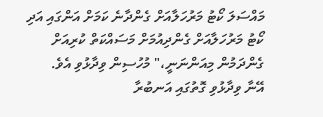މައްސަލަ ކޯޓު މަރުހަލާއަށް ގެންދާނެ ކަމަށް އަންގައި އަދި ކޯޓު މަރުހަލާއަށް ގެންދިއުމަށް މަސައްކަތް ކުރިއަށް ގެންދަމުން މިއަންނަނީ،" މުހުސިން ވިދާޅުވި އެވެ.
އޭނާ ވިދާޅުވި ގޮތުގައި އަނބުރާ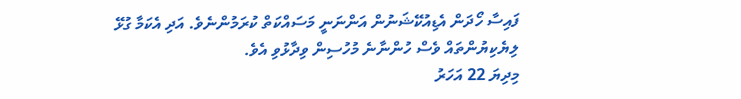ފައިސާ ހޯދަން އެޑިއުކޭޝަނުން އަންނަނީ މަސައްކަތް ކުރަމުންނެވެ. އަދި އެކަމާ ގުޅޭ ލިޔެކިޔުންތައް ވެސް ހުންނާނެ މުހުސިން ވިދާޅުވި އެވެ.
މިދިޔަ 22 އަހަރު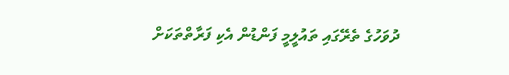ދުވަހުގެ ތެރޭގައި ތައުލީމީ ފަންޑުން އެކި ފަރާތްތަކަށް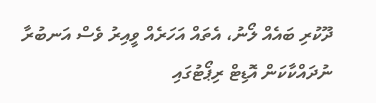ދޫކުރި ބައެއް ލޯނު، އެތައް އަހަރެއް ވީއިރު ވެސް އަނބުރާ ނުދައްކާކަން އޮޑިޓް ރިޕޯޓުގައި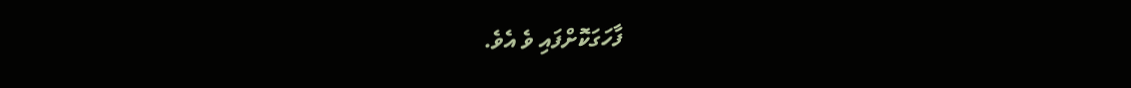ފާހަގަކޮށްފައި ވެ އެވެ.